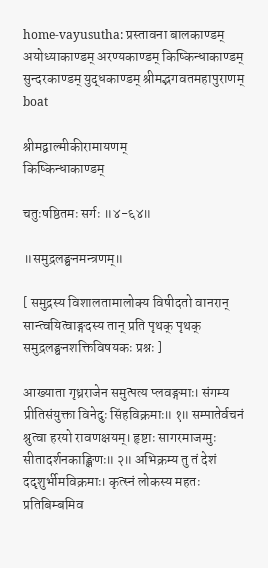home-vayusutha: प्रस्तावना बालकाण्डम् अयोध्याकाण्डम् अरण्यकाण्डम् किष्किन्धाकाण्डम् सुन्दरकाण्डम् युद्धकाण्डम् श्रीमद्भगवतमहापुराणम्
boat

श्रीमद्वाल्मीकीरामायणम्
किष्किन्धाकाण्डम्

चतुःषष्ठितमः सर्गः ॥४-६४॥

॥समुद्रलङ्घनमन्त्रणम्॥

[ समुद्रस्य विशालतामालोक्य विषीदतो वानरान् सान्त्वयित्वाङ्गदस्य तान् प्रति पृथक् पृथक् समुद्रलङ्घनशक्तिविषयकः प्रश्नः ]

आख्याता गृध्रराजेन समुत्पत्य प्लवङ्गमाः। संगम्य प्रीतिसंयुक्ता विनेदुः सिंहविक्रमाः॥ १॥ सम्पातेर्वचनं श्रुत्वा हरयो रावणक्षयम्। हृष्टाः सागरमाजग्मुः सीतादर्शनकाङ्क्षिणः॥ २॥ अभिक्रम्य तु तं देशं ददृशुर्भीमविक्रमाः। कृत्स्नं लोकस्य महतः प्रतिबिम्बमिव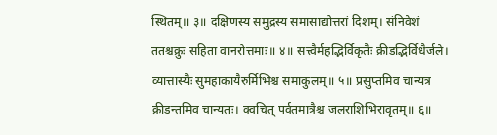स्थितम्॥ ३॥ दक्षिणस्य समुद्रस्य समासाद्योत्तरां दिशम्। संनिवेशं ततश्चक्रुः सहिता वानरोत्तमाः॥ ४॥ सत्त्वैर्महद्भिर्विकृतैः क्रीडद्भिर्विधैर्जले। व्यात्तास्यैः सुमहाकायैरुर्मिभिश्च समाकुलम्॥ ५॥ प्रसुप्तमिव चान्यत्र क्रीडन्तमिव चान्यतः। क्वचित् पर्वतमात्रैश्च जलराशिभिरावृतम्॥ ६॥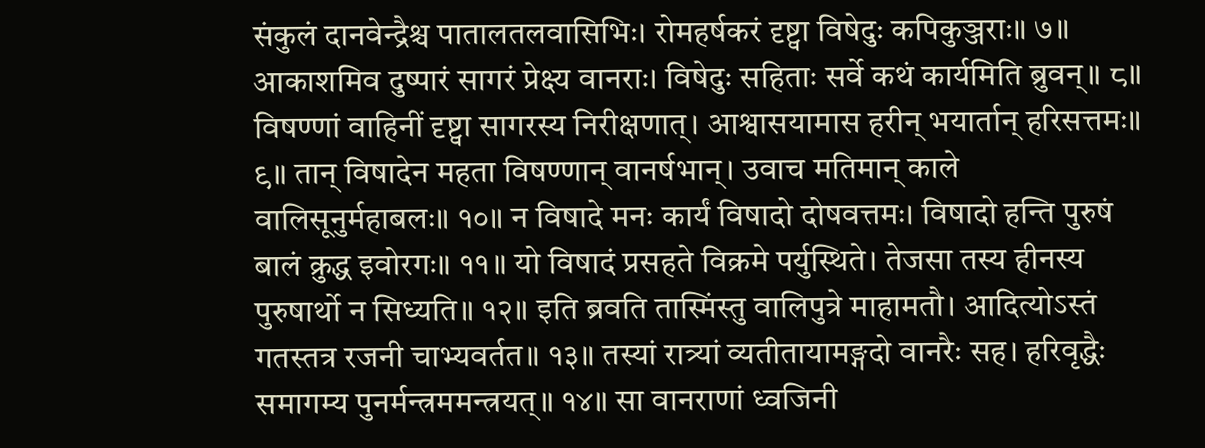संकुलं दानवेन्द्रैश्च पातालतलवासिभिः। रोमहर्षकरं दृष्ट्वा विषेदुः कपिकुञ्जराः॥ ७॥ आकाशमिव दुष्पारं सागरं प्रेक्ष्य वानराः। विषेदुः सहिताः सर्वे कथं कार्यमिति ब्रुवन्॥ ८॥ विषण्णां वाहिनीं दृष्ट्वा सागरस्य निरीक्षणात्। आश्वासयामास हरीन् भयार्तान् हरिसत्तमः॥ ९॥ तान् विषादेन महता विषण्णान् वानर्षभान्। उवाच मतिमान् काले वालिसूनुर्महाबलः॥ १०॥ न विषादे मनः कार्यं विषादो दोषवत्तमः। विषादो हन्ति पुरुषं बालं क्रुद्ध इवोरगः॥ ११॥ यो विषादं प्रसहते विक्रमे पर्युस्थिते। तेजसा तस्य हीनस्य पुरुषार्थो न सिध्यति॥ १२॥ इति ब्रवति तास्मिंस्तु वालिपुत्रे माहामतौ। आदित्योऽस्तं गतस्तत्र रजनी चाभ्यवर्तत॥ १३॥ तस्यां रात्र्यां व्यतीतायामङ्गदो वानरैः सह। हरिवृद्धैः समागम्य पुनर्मन्त्रममन्त्रयत्॥ १४॥ सा वानराणां ध्वजिनी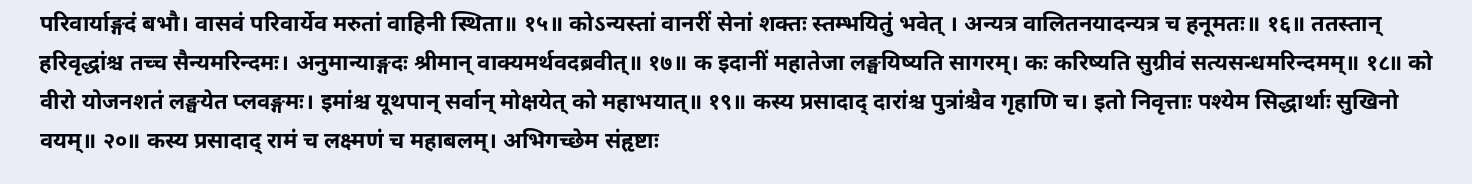परिवार्याङ्गदं बभौ। वासवं परिवार्येव मरुतां वाहिनी स्थिता॥ १५॥ कोऽन्यस्तां वानरीं सेनां शक्तः स्तम्भयितुं भवेत् । अन्यत्र वालितनयादन्यत्र च हनूमतः॥ १६॥ ततस्तान् हरिवृद्धांश्च तच्च सैन्यमरिन्दमः। अनुमान्याङ्गदः श्रीमान् वाक्यमर्थवदब्रवीत्॥ १७॥ क इदानीं महातेजा लङ्घयिष्यति सागरम्। कः करिष्यति सुग्रीवं सत्यसन्धमरिन्दमम्॥ १८॥ को वीरो योजनशतं लङ्घयेत प्लवङ्गमः। इमांश्च यूथपान् सर्वान् मोक्षयेत् को महाभयात्॥ १९॥ कस्य प्रसादाद् दारांश्च पुत्रांश्चैव गृहाणि च। इतो निवृत्ताः पश्येम सिद्धार्थाः सुखिनो वयम्॥ २०॥ कस्य प्रसादाद् रामं च लक्ष्मणं च महाबलम्। अभिगच्छेम संहृष्टाः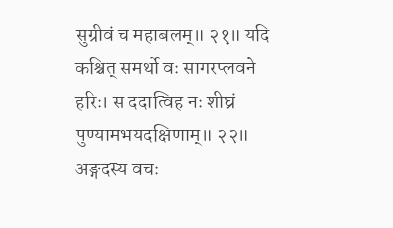सुग्रीवं च महाबलम्॥ २१॥ यदि कश्चित् समर्थो वः सागरप्लवने हरिः। स ददात्विह नः शीघ्रं पुण्यामभयदक्षिणाम्॥ २२॥ अङ्गदस्य वचः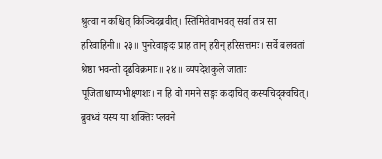श्रुत्वा न कश्चित् किञ्चिदब्रवीत्। स्तिमितेवाभवत् सर्वा तत्र सा हरिवाहिनी॥ २३॥ पुनरेवाङ्गदः प्राह तान् हरीन् हरिसत्तमः। सर्वे बलवतां श्रेष्ठा भवन्तो दृढविक्रमाः॥ २४॥ व्यपदेशकुले जाताः पूजिताश्चाप्यभीक्ष्णशः। न हि वो गमने सङ्गः कदाचित् कस्यचिद्क्वचित्। ब्रुवध्वं यस्य या शक्तिः प्लवने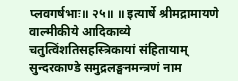प्लवगर्षभाः॥ २५॥ ॥ इत्यार्षे श्रीमद्रामायणे वाल्मीकीये आदिकाव्ये चतुत्विंशतिसहस्त्रिकायां संहितायाम् सुन्दरकाण्डे समुद्रलङ्घनमन्त्रणं नाम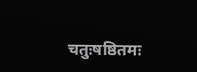चतुःषष्ठितमः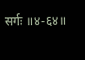सर्गः ॥४-६४॥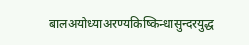बालअयोध्याअरण्यकिष्किन्धासुन्दरयुद्ध